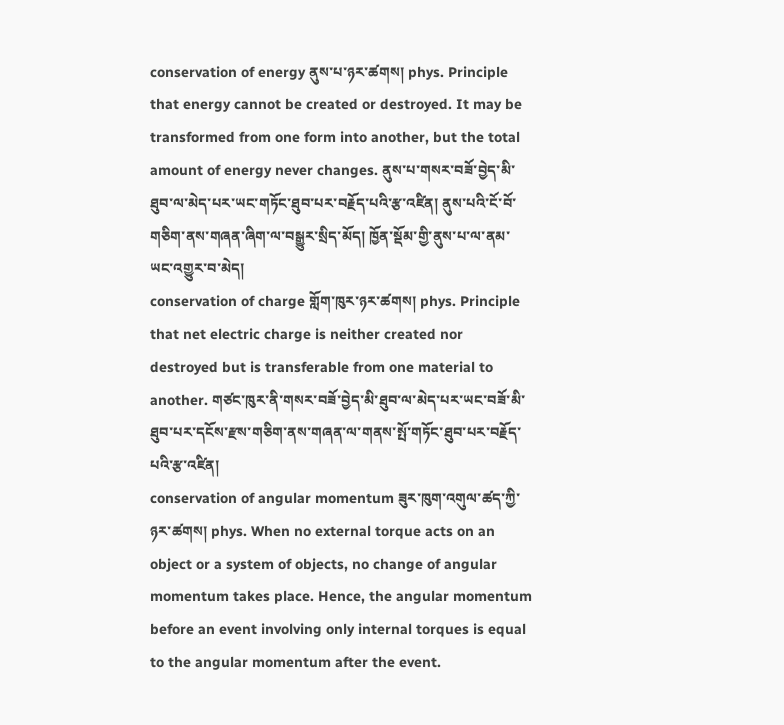conservation of energy ནུས་པ་ཉར་ཚགས། phys. Principle that energy cannot be created or destroyed. It may be transformed from one form into another, but the total amount of energy never changes. ནུས་པ་གསར་བཟོ་བྱེད་མི་ཐུབ་ལ་མེད་པར་ཡང་གཏོང་ཐུབ་པར་བརྗོད་པའི་རྩ་འཛིན། ནུས་པའི་ངོ་བོ་གཅིག་ནས་གཞན་ཞིག་ལ་བསྒྱུར་སྲིད་མོད། ཁྱོན་སྡོམ་གྱི་ནུས་པ་ལ་ནམ་ཡང་འགྱུར་བ་མེད།
conservation of charge གློག་ཁུར་ཉར་ཚགས། phys. Principle that net electric charge is neither created nor destroyed but is transferable from one material to another. གཙང་ཁུར་ནི་གསར་བཟོ་བྱེད་མི་ཐུབ་ལ་མེད་པར་ཡང་བཟོ་མི་ཐུབ་པར་དངོས་རྫས་གཅིག་ནས་གཞན་ལ་གནས་སྤོ་གཏོང་ཐུབ་པར་བརྗོད་པའི་རྩ་འཛིན།
conservation of angular momentum ཟུར་ཁུག་འགུལ་ཚད་ཀྱི་ཉར་ཚགས། phys. When no external torque acts on an object or a system of objects, no change of angular momentum takes place. Hence, the angular momentum before an event involving only internal torques is equal to the angular momentum after the event.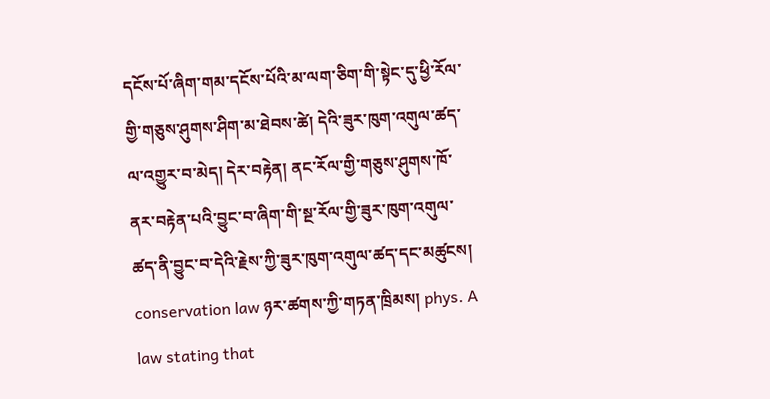དངོས་པོ་ཞིག་གམ་དངོས་པོའི་མ་ལག་ཅིག་གི་སྟེང་དུ་ཕྱི་རོལ་གྱི་གཅུས་ཤུགས་ཤིག་མ་ཐེབས་ཚེ། དེའི་ཟུར་ཁུག་འགུལ་ཚད་ལ་འགྱུར་བ་མེད། དེར་བརྟེན། ནང་རོལ་གྱི་གཅུས་ཤུགས་ཁོ་ནར་བརྟེན་པའི་བྱུང་བ་ཞིག་གི་སྔ་རོལ་གྱི་ཟུར་ཁུག་འགུལ་ཚད་ནི་བྱུང་བ་དེའི་རྗེས་ཀྱི་ཟུར་ཁུག་འགུལ་ཚད་དང་མཚུངས།
conservation law ཉར་ཚགས་ཀྱི་གཏན་ཁྲིམས། phys. A law stating that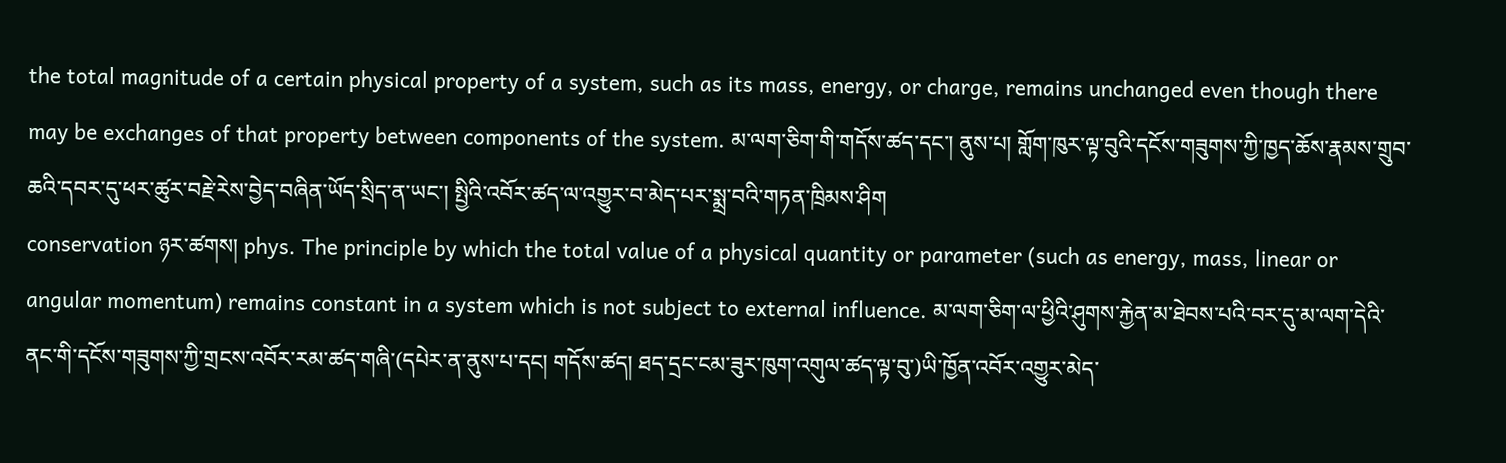the total magnitude of a certain physical property of a system, such as its mass, energy, or charge, remains unchanged even though there may be exchanges of that property between components of the system. མ་ལག་ཅིག་གི་གདོས་ཚད་དང་། ནུས་པ། གློག་ཁུར་ལྟ་བུའི་དངོས་གཟུགས་ཀྱི་ཁྱད་ཆོས་རྣམས་གྲུབ་ཆའི་དབར་དུ་ཕར་ཚུར་བརྗེ་རེས་བྱེད་བཞིན་ཡོད་སྲིད་ན་ཡང་། སྤྱིའི་འབོར་ཚད་ལ་འགྱུར་བ་མེད་པར་སྨྲ་བའི་གཏན་ཁྲིམས་ཤིག
conservation ཉར་ཚགས། phys. The principle by which the total value of a physical quantity or parameter (such as energy, mass, linear or angular momentum) remains constant in a system which is not subject to external influence. མ་ལག་ཅིག་ལ་ཕྱིའི་ཤུགས་རྐྱེན་མ་ཐེབས་པའི་བར་དུ་མ་ལག་དེའི་ནང་གི་དངོས་གཟུགས་ཀྱི་གྲངས་འབོར་རམ་ཚད་གཞི་(དཔེར་ན་ནུས་པ་དང། གདོས་ཚད། ཐད་དྲང་ངམ་ཟུར་ཁུག་འགུལ་ཚད་ལྟ་བུ་)ཡི་ཁྱོན་འབོར་འགྱུར་མེད་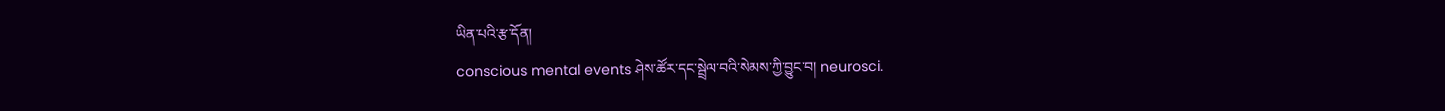ཡིན་པའི་རྩ་དོན།
conscious mental events ཤེས་ཚོར་དང་སྦྲེལ་བའི་སེམས་ཀྱི་བྱུང་བ། neurosci.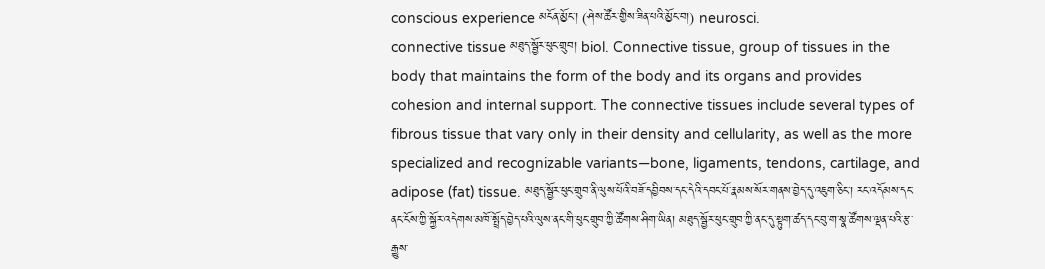conscious experience མངོན་མྱོང་། (ཤེས་ཚོར་གྱིས་ཟིན་པའི་མྱོང་བ།) neurosci.
connective tissue མཐུད་སྦྱོར་ཕུང་གྲུབ། biol. Connective tissue, group of tissues in the body that maintains the form of the body and its organs and provides cohesion and internal support. The connective tissues include several types of fibrous tissue that vary only in their density and cellularity, as well as the more specialized and recognizable variants—bone, ligaments, tendons, cartilage, and adipose (fat) tissue. མཐུད་སྦྱོར་ཕུང་གྲུབ་ནི་ལུས་པོའི་བཟོ་དབྱིབས་དང་དེའི་དབང་པོ་རྣམས་སོར་གནས་བྱེད་དུ་འཇུག་ཅིང་། རང་འདོམས་དང་ནང་ངོས་ཀྱི་སྐྱོར་འདེགས་མཁོ་སྤྲོད་བྱེད་པའི་ལུས་ནང་གི་ཕུང་གྲུབ་ཀྱི་ཚོགས་ཤིག་ཡིན། མཐུད་སྦྱོར་ཕུང་གྲུབ་ཀྱི་ནང་དུ་སྟུག་ཚད་དང་བུ་ག་སྣ་ཚོགས་ལྡན་པའི་རྩ་རྒྱུས་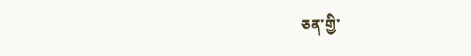ཅན་གྱི་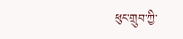ཕུང་གྲུབ་ཀྱི་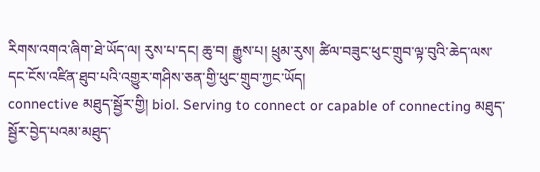རིགས་འགའ་ཞིག་ཐེ་ཡོད་ལ། རུས་པ་དང། ཆུ་བ། རྒྱུས་པ། ཕྲུམ་རུས། ཚིལ་བཟུང་ཕུང་གྲུབ་ལྟ་བུའི་ཆེད་ལས་དང་ངོས་འཛིན་ཐུབ་པའི་འགྱུར་གཤིས་ཅན་གྱི་ཕུང་གྲུབ་ཀྱང་ཡོད།
connective མཐུད་སྦྱོར་གྱི། biol. Serving to connect or capable of connecting མཐུད་སྦྱོར་བྱེད་པའམ་མཐུད་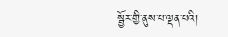སྦྱོར་གྱི་ནུས་པ་ལྡན་པའི།